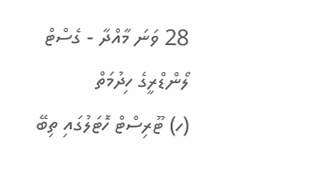28 ވަނަ މާއްދާ - ގެސްޓް ލޯންޑްރީގެ ހިދުމަތް
(ހ) ޓޫރިސްޓް ހޮޓަލުގައި ތިބޭ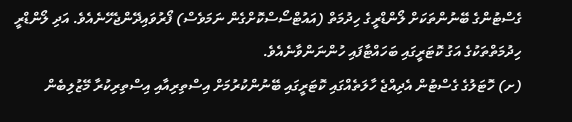ގެސްޓުންގެ ބޭނުންތަކަށް ލޯންޑްރީގެ ހިދުމަތް (އައުޓްސޯސްކޮށްގެން ނަމަވެސް) ފޯރުވައިދޭންޖެހޭނެއެވެ. އަދި ލޯންޑްރީ ހިދުމަތްތަކުގެ އަގު ކޮޓަރީގައި ބަހައްޓާފައި ހުންނަންވާނެއެވެ.
(ށ) ހޮޓަލުގެ ގެސްޓުން އެދިއްޖެ ހާލަތެއްގައި ކޮޓަރީގައި ބޭނުންކުރުމަށް އިސްތިރިއާއި އިސްތިރިކުރާ މޭޒުލިބެން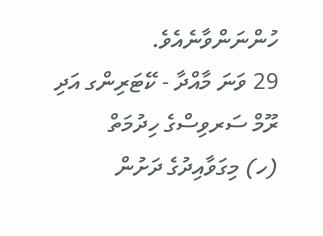ހުންނަންވާނެއެވެ.
29 ވަނަ މާއްދާ - ކޭޓަރިންގ އަދި ރޫމް ސަރވިސްގެ ހިދުމަތް
(ހ) މިގަވާއިދުގެ ދަށުން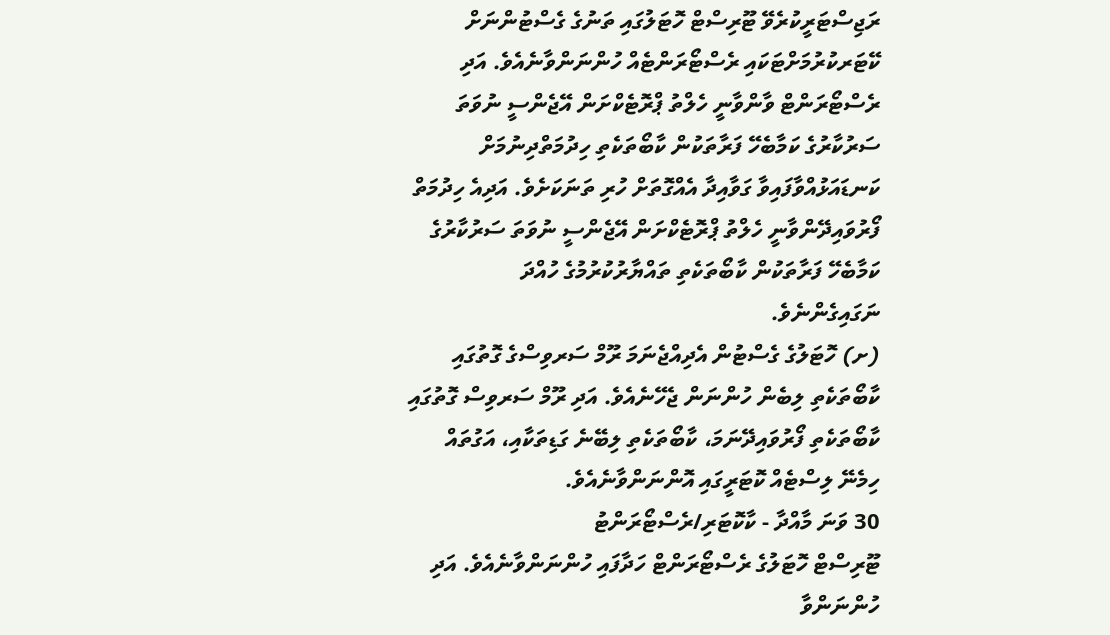ރަޖިސްޓަރީކުރެވޭ ޓޫރިސްޓް ހޮޓަލުގައި ތަނުގެ ގެސްޓުންނަށް ކޭޓަރކުރުމަށްޓަކައި ރެސްޓޯރަންޓެއް ހުންނަންވާނެއެވެ. އަދި ރެސްޓޯރަންޓް ވާންވާނީ ހެލްތު ޕްރޮޓެކްށަން އޭޖެންސީ ނުވަތަ ސަރުކާރުގެ ކަމާބެހޭ ފަރާތަކުން ކާބޯތަކެތި ހިދުމަތްދިނުމަށް ކަނޑައަޅުއްވާފައިވާ ގަވާއިދާ އެއްގޮތަށް ހުރި ތަނަކަށެވެ. އަދިއެ ހިދުމަތް ފޯރުވައިދޭންވާނީ ހެލްތު ޕްރޮޓެކްށަން އޭޖެންސީ ނުވަތަ ސަރުކާރުގެ ކަމާބެހޭ ފަރާތަކުން ކާބޯތަކެތި ތައްޔާރުކުރުމުގެ ހުއްދަ ނަގައިގެންނެވެ.
(ށ) ހޮޓަލުގެ ގެސްޓުން އެދިއްޖެނަމަ ރޫމް ސަރވިސްގެ ގޮތުގައި ކާބޯތަކެތި ލިބެން ހުންނަން ޖެހޭނެއެވެ. އަދި ރޫމް ސަރވިސް ގޮތުގައި ކާބޯތަކެތި ފޯރުވައިދޭނަމަ، ކާބޯތަކެތި ލިބޭނެ ގަޑިތަކާއި، އަގުތައް ހިމެނޭ ލިސްޓެއް ކޮޓަރީގައި އޮންނަންވާނެއެވެ.
30 ވަނަ މާއްދާ - ކާކޮޓަރި/ރެސްޓޯރަންޓު
ޓޫރިސްޓް ހޮޓަލުގެ ރެސްޓޯރަންޓް ހަދާފައި ހުންނަންވާނެއެވެ. އަދި ހުންނަންވާ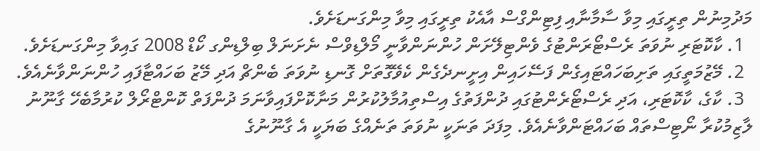މަދުމިނުން ތިރީގައި މިވާ ސާމާނާއި ފިޓިންގްސް އާއެކު ތިރީގައި މިވާ މިންގަނޑަށެވެ.
  1. ކާކޮޓަރި ނުވަތަ ރެސްޓޯރަންޓުގެ ވެންޓިލޭށަން ހުންނަންވާނީ މޯލްޑިވްސް ނެށަނަލް ބިލްޑިންގ ކޯޑް 2008 ގައިވާ މިންގަނޑަށެވެ.
  2. މޭޒުމަތީގައި ތަށިބަހައްޓައިގެން ފަސޭހައިން އިށީނދެގެން ކެވޭގޮތަށް ގޮނޑި ނުވަތަ ބެންޗް އަދި މޭޒު ބަހައްޓާފައި ހުންނަންވާނެއެވެ.
  3. ކާގެ، ކާކޮޓަރި، އަދި ރެސްޓޯރެންޓުގައި ދުންފަތުގެ އިސްތިއުމާލުކުރުން މަނާކޮށްފައިވާނަމަ ދުންފަތް ކޮންޓްރޯލް ކުރުމާބެހޭ ގާނޫނު ލާޒިމުކުރާ ނޯޓިސްތައް ބަހައްޓަންވާނެއެވެ. މިފަދަ ތަނަކީ ނުވަތަ ތަނެއްގެ ބަޔަކީ އެ ގާނޫނުގެ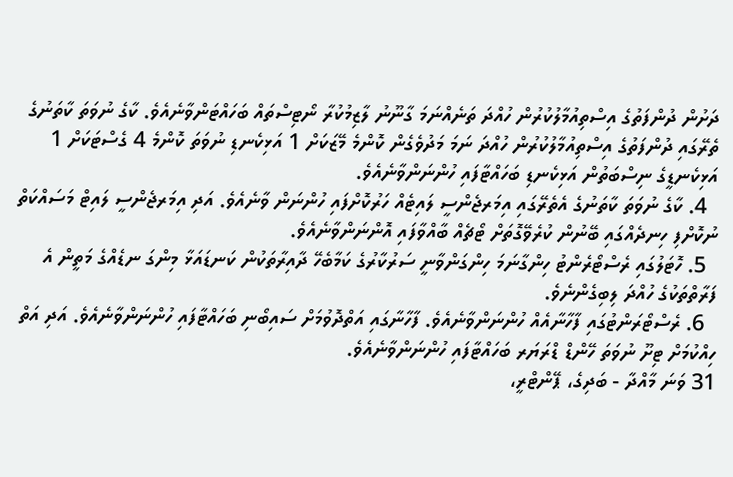ދަށުން ދުންފަތުގެ އިސްތިއުމާލުކުރުން ހުއްދަ ތަނެއްނަމަ ގާނޫނު ލާޒިމުކުރާ ނޯޓިސްތައް ބަހައްޓަންވާނެއެވެ. ކާގެ ނުވަތަ ކާތަނުގެ ތެރޭގައި ދުންފަތުގެ އިސްތިއުމާލުކުރުން ހުއްދަ ނަމަ މަދުވެގެން ކޮންމެ މޭޒަކަށް 1 އަޅިކެނޑި ނުވަތަ ކޮންމެ 4 ގެސްޓަކަށް 1 އަޅިކެނޑީގެ ނިސްބަތުން އަޅިކެނޑި ބަހައްޓާފައި ހުންނަންވާނެއެވެ.
  4. ކާގެ ނުވަތަ ކާތަނުގެ އެތެރޭގައި އިމަރޖެންސީ ލައިޓެއް ހަރުކޮށްފައި ހުންނަން ވާނެއެވެ. އަދި އިމަރޖެންސީ ލައިޓް މަސައްކަތް ނުކޮށްފި ހިނދެއްގައި ބޭނުން ކުރެވޭގޮތަށް ޓޯޗެއް ބާއްވާފައި އޮންނަންވާނެއެވެ.
  5. ހޮޓަލުގައި ރެސްޓޯރެންޓު ހިންގާނަމަ ހިންގަންވާނީ ސަރުކާރުގެ ކަމާބެހޭ ދާއިރާތަކުން ކަނޑައަޅާ މިންގަ ނޑެއްގެ މަތީން އެ ފަރާތްތަކުގެ ހުއްދަ ލިބިގެންނެވެ.
  6. ރެސްޓޯރަންޓުގައި ފާހާނާއެއް ހުންނަންވާނެއެވެ. ފާހާނާގައި އަތްދޮވުމަށް ސައިބޯނި ބަހައްޓާފައި ހުންނަންވާނެއެވެ. އަދި އަތް ހިއްކުމަށް ޓިށޫ ނުވަތަ ހޭންޑް ޑްރަޔަރ ބަހައްޓާފައި ހުންނަންވާނެއެވެ.
31 ވަނަ މާއްދާ - ބަދިގެ، ޕޭންޓްރީ،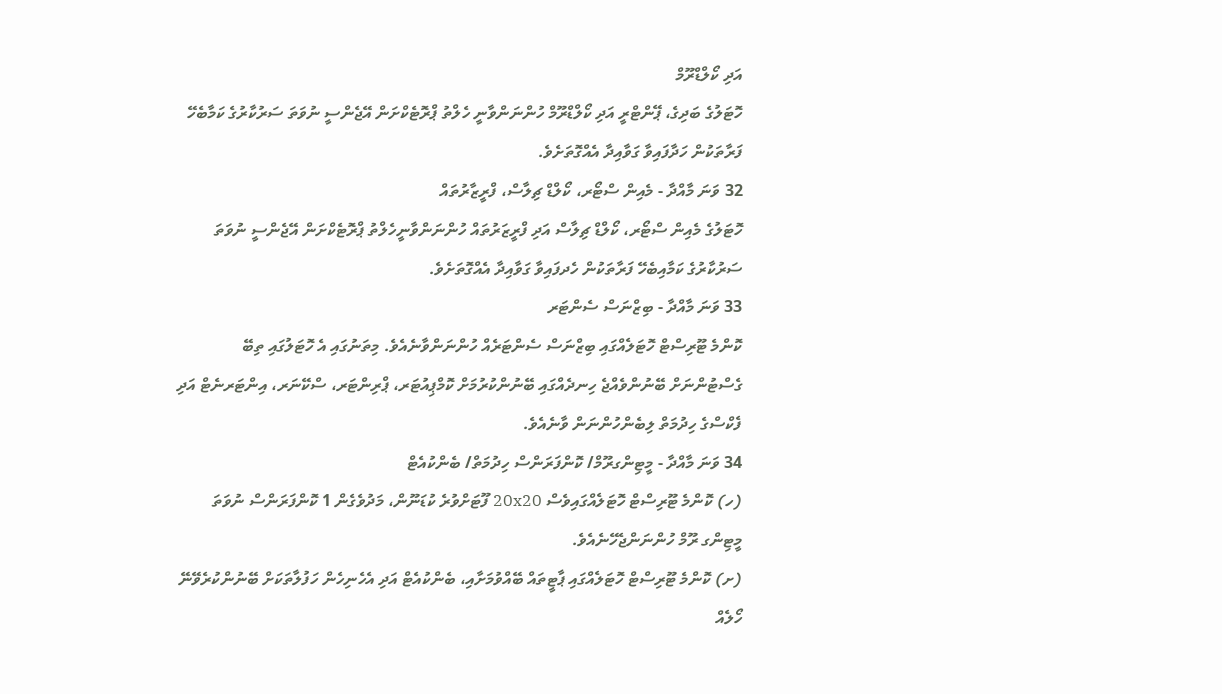އަދި ކޯލްޑްރޫމް
ހޮޓަލުގެ ބަދިގެ، ޕޭންޓްރީ އަދި ކޯލްޑްރޫމް ހުންނަންވާނީ ހެލްތު ޕްރޮޓެކްށަން އޭޖެންސީ ނުވަތަ ސަރުކާރުގެ ކަމާބެހޭ ފަރާތަކުން ހަދާފައިވާ ގަވާއިދާ އެއްގޮތަށެވެ.
32 ވަނަ މާއްދާ - މެއިން ސްޓޯރ، ކޯލްޑް ޗިލާސް، ފްރީޒާރުތައް
ހޮޓަލުގެ މެއިން ސްޓޯރ، ކޯލްޑް ޗިލާސް އަދި ފްރީޒަރުތައް ހުންނަންވާނީހެލްތު ޕްރޮޓެކްށަން އޭޖެންސީ ނުވަތަ ސަރުކާރުގެ ކަމާއިބެހޭ ފަރާތަކުން ހެދފައިވާ ގަވާއިދާ އެއްގޮތަށެވެ.
33 ވަނަ މާއްދާ - ބިޒްނަސް ސެންޓަރ
ކޮންމެ ޓޫރިސްޓް ހޮޓަލެއްގައި ބިޒްނަސް ސެންޓަރެއް ހުންނަންވާނެއެވެ. މިތަނުގައި އެ ހޮޓަލުގައި ތިބޭ ގެސްޓުންނަށް ބޭނުންވެއްޖެ ހިނދެއްގައި ބޭނުންކުރުމަށް ކޮމްޕިއުޓަރ، ޕްރިންޓަރ، ސްކޭނަރ، އިންޓަރނެޓް އަދި ފެކްސްގެ ހިދުމަތް ލިބެންހުންނަން ވާނެއެވެ.
34 ވަނަ މާއްދާ - މީޓިންގރޫމް/ ކޮންފަރަންސް ހިދުމަތް/ ބެންކުއެޓް
(ހ) ކޮންމެ ޓޫރިސްޓް ހޮޓަލެއްގައިވެސް 20x20 ފޫޓަށްވުރެ ކުޑަނޫން، މަދުވެގެން 1 ކޮންފަރަންސް ނުވަތަ މީޓިންގ ރޫމް ހުންނަންޖެހޭނެއެވެ.
(ށ) ކޮންމެ ޓޫރިސްޓް ހޮޓަލެއްގައި ޕާޓީތައް ބޭއްވުމަށާއި، ބެންކުއެޓް އަދި އެހެނިހެން ހަފުލާތަކަށް ބޭނުންކުރެވޭނޭ ހޯލެއް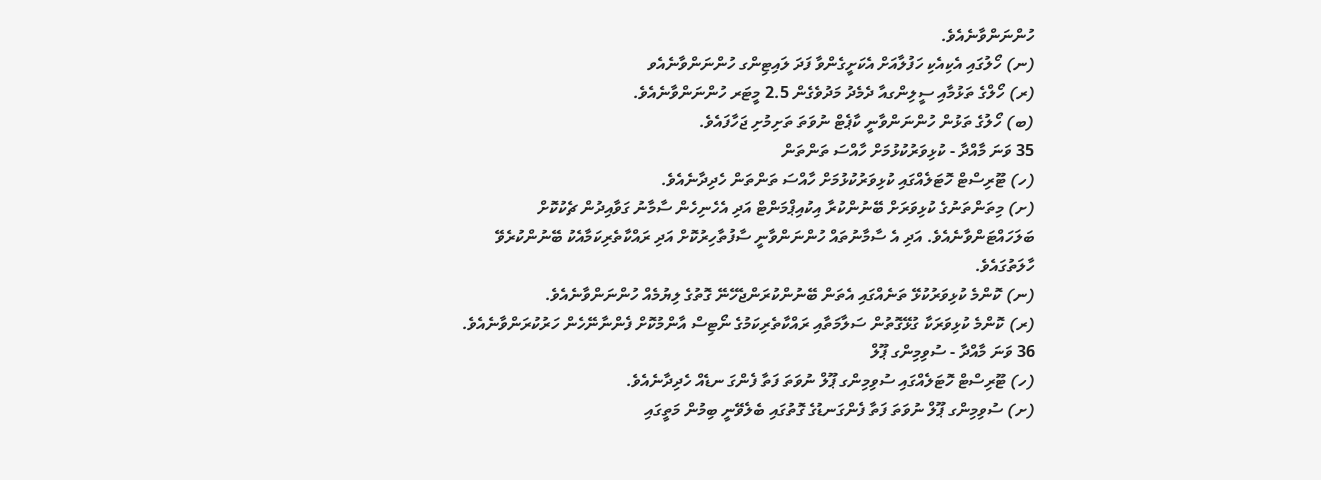ހުންނަންވާނެއެވެ.
(ނ) ހޯލުގައި އެކިއެކި ހަފުލާއަށް އެކަށީގެންވާ ފަދަ ލައިޓިންގ ހުންނަންވާނެއެވ
(ރ) ހޯލްގެ ތަޅުމާއި ސީލިންގއާ ދެމެދު މަދުވެގެން 2.5 މީޓަރ ހުންނަންވާނެއެވެ.
(ބ) ހޯލުގެ ތަޅުން ހުންނަންވާނީ ކާޕެޓް ނުވަތަ ތަށިމުށި ޖަހާފައެވެ.
35 ވަނަ މާއްދާ - ކުޅިވަރުކުޅުމަށް ހާއްސަ ތަންތަން
(ހ) ޓޫރިސްޓް ހޮޓަލެއްގައި ކުޅިވަރުކުޅުމަށް ހާއްސަ ތަންތަން ހެދިދާނެއެވެ.
(ށ) މިތަންތަނުގެ ކުޅިވަރަށް ބޭނުންކުރާ އިކުއިޕްމަންޓް އަދި އެހެނިހެން ސާމާނު ގަވާއިދުން ޗެކުކޮށް ބަލަހައްޓަންވާނެއެވެ. އަދި އެ ސާމާނުތައް ހުންނަންވާނީ ސާފުތާހިރުކޮށް އަދި ރައްކާތެރިކަމާއެކު ބޭނުންކުރެވޭ ހާލަތުގައެވެ.
(ނ) ކޮންމެ ކުޅިވަރުކުޅޭ ތަނެއްގައި އެތަން ބޭނުންކުރަންޖެހޭނޭ ގޮތުގެ ލިޔުމެއް ހުންނަންވާނެއެވެ.
(ރ) ކޮންމެ ކުޅިވަރަކާ ގުޅޭގޮތުން ސަލާމަތާއި ރައްކާތެރިކަމުގެ ނޯޓިސް އާންމުކޮށް ފެންނާނޭހެން ހަރުކުރަންވާނެއެވެ.
36 ވަނަ މާއްދާ - ސުވިމިންގ ޕޫލް
(ހ) ޓޫރިސްޓް ހޮޓަލެއްގައި ސުވިމިންގ ޕޫލް ނުވަތަ ފަތާ ފެންގަ ނޑެއް ހެދިދާނެއެވެ.
(ށ) ސުވިމިންގ ޕޫލް ނުވަތަ ފަތާ ފެންގަނޑުގެ ގޮތުގައި ބެލެވޭނީ ބިމުން މަތީގައި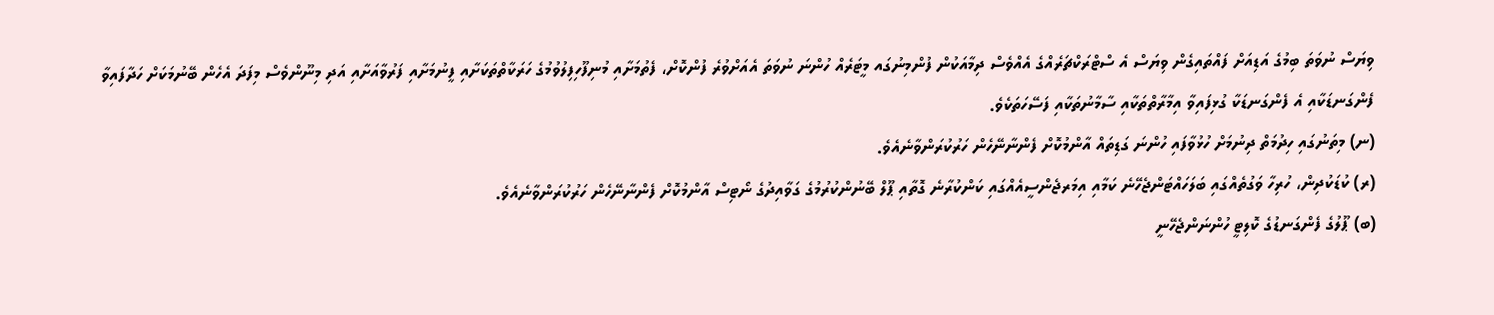ވިޔަސް ނުވަތަ ބިމުގެ އަޑިއަށް ފައްތައިގެން ވިޔަސް އެ ސްޓްރަކްޗަރެއްގެ އެއްވެސް ދިމާއަކުން ފުންމިނުގައ މީޓަރެއް ހުންނަ ނުވަތަ އެއަށްވުރެ ފުންކޮށް، ފެތުމަށާއި މުނިފޫހިފިލުވުމުގެ ހަރަކާތްތަކަށާއި ފީނުމަށާއި ފަރުވާއަށާއި އަދި މިނޫންވެސް މިފަދަ އެހެން ބޭނުމަކަށް ހަދާފައިވާ ފެންގަނޑަކާއި އެ ފެންގަނޑަކާ ގުޅިފައިވާ އިމާރާތްތަކާއި ސާމާނުތަކާއި ފަސޭހަތަކެވެ.
(ނ) މިތަނުގައި ހިދުމަތް ދިނުމަށް ހުޅުވާފައި ހުންނަ ގަޑިތައް އާންމުކޮށް ފެންނާނޭހެން ހަރުކުރަންވާނެއެވެ.
(ރ) ކުޑަކުދިން، ހުރިހާ ވަގުތެއްގައި ބަލަހައްޓަންޖެހޭނެ ކަމާއި އިމަރޖެންސީއެއްގައި ކަންކުރާނެ ގޮތާއި ޕޫލް ބޭނުންކުރުމުގެ ގަވާއިދުގެ ނޯޓިސް އާންމުކޮށް ފެންނާނޭހެން ހަރުކުރަންވާނެއެވެ.
(ބ) ޕޫލުގެ ފެންގަނޑުގެ ކޮލިޓީ ހުންނަންޖެހޭނީ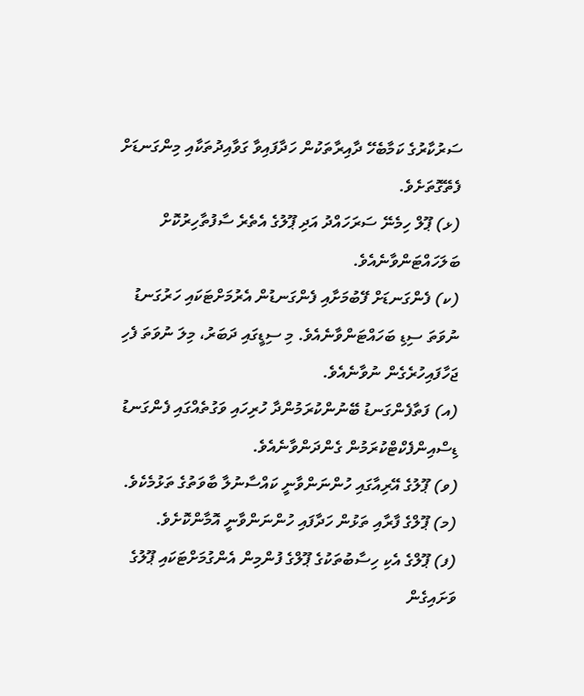ސަރުކާރުގެ ކަމާބެހޭ ދާއިރާތަކުން ހަދާފައިވާ ގަވާއިދުތަކާއި މިންގަނޑަށް ފެތޭގޮތަށެވެ.
(ޅ) ޕޫލް ހިމެނޭ ސަރަހައްދު އަދި ޕޫލުގެ އެތެރެ ސާފުތާހިރުކޮށް ބަލަހައްޓަންވާނެއެވެ.
(ކ) ފެންގަނޑަށް ފޭބުމަށާއި ފެންގަނޑުން އެރުމަށްޓަކައި ހަރުގަނޑު ނުވަތަ ސިޑި ބަހައްޓަންވާނެއެވެ. މި ސިޑީގައި ދަބަރު، މިލަ ނުވަތަ ފެހި ޖަހާފައިހުރެގެން ނުވާނެއެވެ.
(އ) ފަތާފެންގަނޑު ބޭނުންކުރަމުންދާ ހުރިހައި ވަގުތެއްގައި ފެންގަނޑު ޑިސްއިންފެކްޓްކުރަމުން ގެންދަންވާނެއެވެ.
(ވ) ޕޫލުގެ އޭރިއާގައި ހުންނަންވާނީ ކައްސާނުލާ ބާވަތުގެ ތަޅުމެކެވެ.
(މ) ޕޫލްގެ ފާރާއި ތަޅުން ހަދާފައި ހުންނަންވާނީ އޮމާންކޮށެވެ.
(ފ) ޕޫލްގެ އެކި ހިސާބުތަކުގެ ޕޫލްގެ ފުންމިން އެންގުމަށްޓަކައި ޕޫލުގެ ވަށައިގެން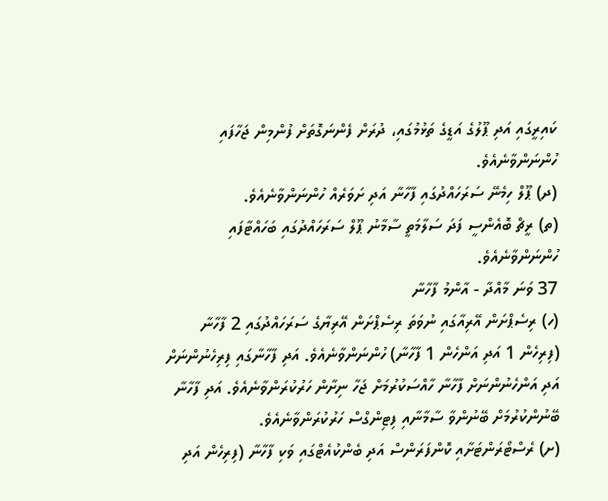ކައިރީގައި އަދި ޕޫލުގެ އަޑީގެ ތަޅުމުގައި، ދުރަށް ފެންނަގޮތަށް ފުންމިން ޖަހާފައި ހުންނަންވާނެއެވެ.
(ދ) ޕޫލް ހިމެނޭ ސަރަހައްދުގައި ފާހާނާ އަދި ށަވަރެއް ހުންނަންވާނެއެވެ.
(ތ) ރީޗް ބޮއެންސީ ފަދަ ސަލާމަތީ ސާމާނު ޕޫލް ސަރަހައްދުގައި ބަހައްޓާފައި ހުންނަންވާނެއެވެ.
37 ވަނަ މާއްދާ - އާންމު ފާހާނާ
(ހ) ރިސެޕްށަން އޭރިއާގައި ނުވަތަ ރިސެޕްށަން އޭރިޔާގެ ސަރަހައްދުގައި 2 ފާހާނާ (ފިރިހެން 1 އަދި އަންހެން 1 ފާހާނާ) ހުންނަންވާނެއެވެ. އަދި ފާހާނާގައި ފިރިހެނުންނަށް އަދި އަންހެނުންނަށް ފާހާނާ ހާއްސަކުރުމަށް ޖަހާ ނިށާން ހަރުކުރަންވާނެއެވެ. އަދި ފާހާނާ ބޭނުންކުރުމަށް ބޭނުންވާ ސާމާނާއި ފިޓިންގްސް ހަރުކުރަންވާނެއެވެ.
(ށ) ރެސްޓޯރަންޓަށާއި ކޮންފަރަންސް އަދި ބެންކުއެޓްގައި ވަކި ފާހާނާ (ފިރިހެން އަދި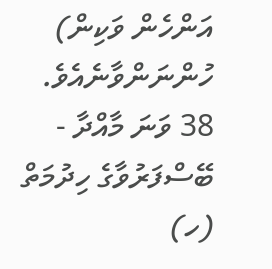އަންހެން ވަކިން) ހުންނަންވާނެއެވެ.
38 ވަނަ މާއްދާ - ބޭސްފަރުވާގެ ހިދުމަތް
(ހ)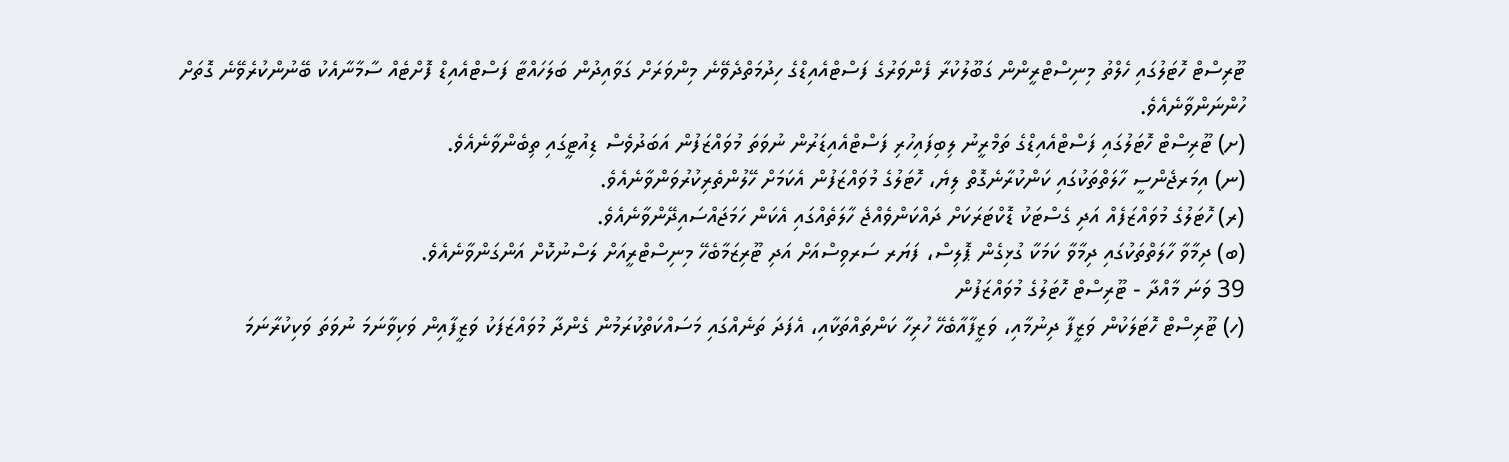ޓޫރިސްޓް ހޮޓަލުގައި ހެލްތު މިނިސްޓްރީންން ގަބޫލުކުރާ ފެންވަރުގެ ފަސްޓްއެއިޑްގެ ހިދުމަތްދެވޭނެ މިންވަރަށް ގަވާއިދުން ބަލަހައްޓާ ފަސްޓްއެއިޑް ފޮށްޓެއް ސާމާނާއެކު ބޭނުންކުރެވޭނެ ގޮތަށް ހުންނަންވާނެއެވެ.
(ށ) ޓޫރިސްޓް ހޮޓަލުގައި ފަސްޓްއެއިޑްގެ ތަމްރީނު ލިބިފައިހުރި ފަސްޓްއެއިޑަރުން ނުވަތަ މުވައްޒަފުން އަބަދުވެސް ޑިއުޓީގައި ތިބެންވާނެއެވެ.
(ނ) އިމަރޖެންސީ ހާލަތްތަކުގައި ކަންކުރާނެގޮތް ލިޔެ، ހޮޓަލުގެ މުވައްޒަފުން އެކަމަށް ހޭލުންތެރިކުރުވަންވާނެއެވެ.
(ރ) ހޮޓަލުގެ މުވައްޒަފެއް އަދި ގެސްޓަކު ޑޮކްޓަރަކަށް ދައްކަންވެއްޖެ ހާލަތެއްގައި އެކަން ހަމަޖައްސައިދޭންވާނެއެވެ.
(ބ) ދިމާވާ ހާލަތްތަކުގައި ދިމާވާ ކަމަކާ ގުޅިގެން ޕޮލިސް، ފަޔަރ ސަރވިސްއަށް އަދި ޓޫރިޒަމާބެހޭ މިނިސްޓްރީއަށް ލަސްނުކޮށް އަންގަންވާނެއެވެ.
39 ވަނަ މާއްދާ - ޓޫރިސްޓް ހޮޓަލުގެ މުވައްޒަފުން
(ހ) ޓޫރިސްޓް ހޮޓަލަކުން ވަޒީފާ ދިނުމާއި، ވަޒީފާއާބެހޭ ހުރިހާ ކަންތައްތަކާއި، އެފަދަ ތަނެއްގައި މަސައްކަތްކުރަމުން ގެންދާ މުވައްޒަފަކު ވަޒީފާއިން ވަކިވާނަމަ ނުވަތަ ވަކިކުރާނަމަ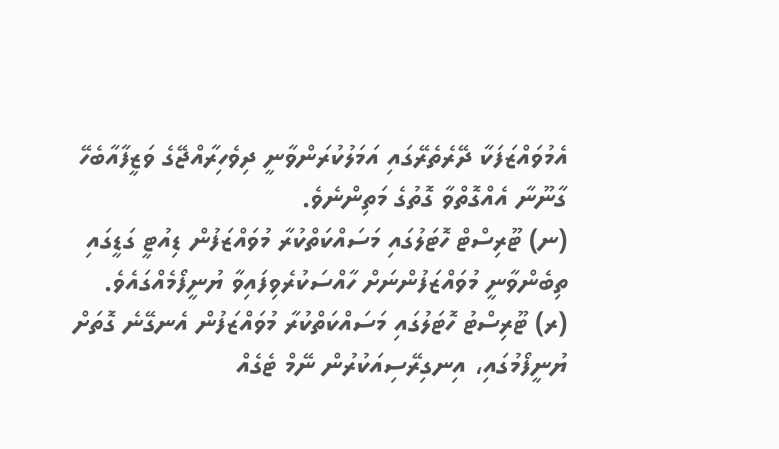އެމުވައްޒަފަކާ ދޭރެތެރޭގައި އަމަލުކުރަންވާނީ ދިވެހިރާއްޖޭގެ ވަޒީފާއާބެހޭ ގާނޫނާ އެއްގޮތްވާ ގޮތުގެ މަތިންނެވެ.
(ނ) ޓޫރިސްޓް ހޮޓަލުގައި މަސައްކަތްކުރާ މުވައްޒަފުން ޑިއުޓީ ގަޑީގައި ތިބެންވާނީ މުވައްޒަފުންނަށް ހާއްސަކުރެވިފައިވާ ޔުނީފޯމެއްގައެވެ.
(ރ) ޓޫރިސްޓު ހޮޓަލުގައި މަސައްކަތްކުރާ މުވައްޒަފުން އެނގޭނެ ގޮތަށް ޔުނީފޯމުގައި، އިނގިރޭސިއަކުރުން ނޭމް ޓެގެއް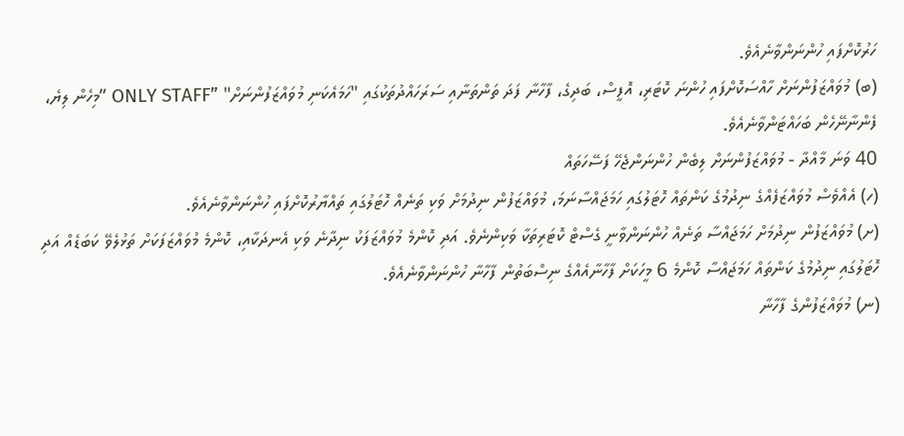ހަރުކޮށްފައި ހުންނަންވާނެއެވެ.
(ބ) މުވައްޒަފުންނަށް ހާއްސަކޮށްފައި ހުންނަ ކޮޓަރި، އޮފީސް، ބަދިގެ، ފާހާނާ ފަދަ ތަންތަނާއި ސަރަހައްދުތަކުގައި "ހަމައެކަނި މުވައްޒަފުންނަށް" ”ONLY STAFF ”މިހެން ލިޔެ، ފެންނާނޭހެން ބަހައްޓަންވާނެއެވެ.
40 ވަނަ މާއްދާ - މުވައްޒަފުންނަށް ލިބެން ހުންނަންޖެހޭ ފަސޭހަތައް
(ހ) އެއްވެސް މުވައްޒަފެއްގެ ނިދުމުގެ ކަންތައް ހޮޓަލުގައި ހަމަޖައްސާނަމަ، މުވައްޒަފުން ނިދުމަށް ވަކި ތަނެއް ހޮޓަލުގައި ތައްޔާރުކޮށްފައި ހުންނަންވާނެއެވެ.
(ށ) މުވައްޒަފުން ނިދުމަށް ހަމަޖައްސާ ތަނެއް ހުންނަންވާނީ ގެސްޓް ކޮޓަރިތަކާ ވަކިންނެވެ. އަދި ކޮންމެ މުވައްޒަފަކު ނިދާނެ ވަކި އެނދަކާއި، ކޮންމެ މުވައްޒަފަކަށް ތަޅުލެވޭ ކަބަޑެއް އަދި ހޮޓަލުގައި ނިދުމުގެ ކަންތައް ހަމަޖައްސާ ކޮންމެ 6 މީހަކަށް ފާހާނާއެއްގެ ނިސްބަތުން ފާހާނާ ހުންނަންވާނެއެވެ.
(ނ) މުވައްޒަފުންގެ ފާހާނާ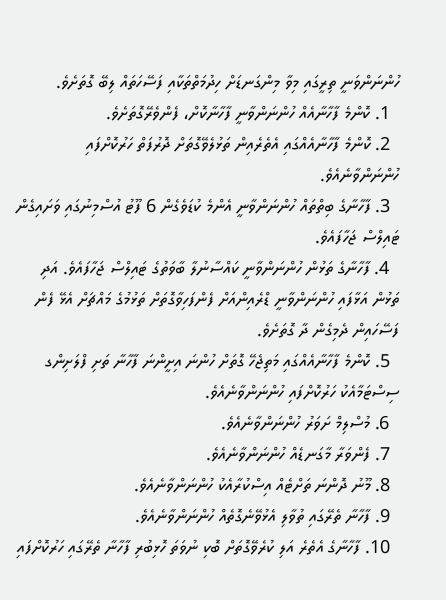ހުންނަންވަނީ ތިރީގައި މިވާ މިންގަނޑަށް ހިދުމަތްތަކާއި ފަސޭހަތައް ލިބޭ ގޮތަށެވެ.
  1. ކޮންމެ ފާހާނާއެއް ހުންނަންވާނީ ފާހާނާކޮށް، ފެންވެރޭގޮތަށެވެ.
  2. ކޮންމެ ފާހާނާއެއްގައި އެތެރެއިން ތަޅުލެވޭގޮތަށް ދޮރުފަތް ހަރުކޮށްފައި ހުންނަންވާނެއެވެ.
  3. ފާހާނާގެ ބިތްތައް ހުންނަންވާނީ އެންމެ ކުޑަވެގެން 6 ފޫޓު އުސްމިނުގައި ވަށައިގެން ޓައިލްސް ޖަހާފައެވެ.
  4. ފާހާނާގެ ތަޅުން ހުންނަންވާނީ ކައްސާނުލާ ބާވަތުގެ ޓައިލްސް ޖަހާފައެވެ. އަދި ތަޅުން އަޅާފައި ހުންނަންވާނީ ޑްރެއިންއަށް ފެންފަހިވާގޮތަށް ތަޅުމުގެ މައްޗަށް އެޅޭ ފެން ފަސޭހައިން ދެމިގެން ދާ ގޮތަށެވެ.
  5. ކޮންމެ ފާހާނާއެއްގައި މަތިޖެހޭ ގޮތަށް ހުންނަ އިށީންނަ ފާހާނާ ތަށި ފްލަށިންގ ސިސްޓަމާއެކު ހަރުކޮށްފައި ހުންނަންވާނެއެވެ.
  6. މުސްލިމް ށަވަރު ހުންނަންވާނެއެވެ.
  7. ފެންވަރާ މާގަނޑެއް ހުންނަންވާނެއެވެ.
  8. މޫނު ދޮންނަ ތަށްޓެއް އިސްކުރާއެކު ހުންނަންވާނެއެވެ.
  9. ފާހާނާ ތެރޭގައި ތުވާލި އެޅުވޭނެގޮތެއް ހުންނަންވާނެއެވެ.
  10. ފާހާނާގެ އެތެރެ އަލި ކުރެވޭގޮތަށް ބޮކި ނުވަތަ ހޮޅިބުރި ފާހާނާ ތެރޭގައި ހަރުކޮށްފައި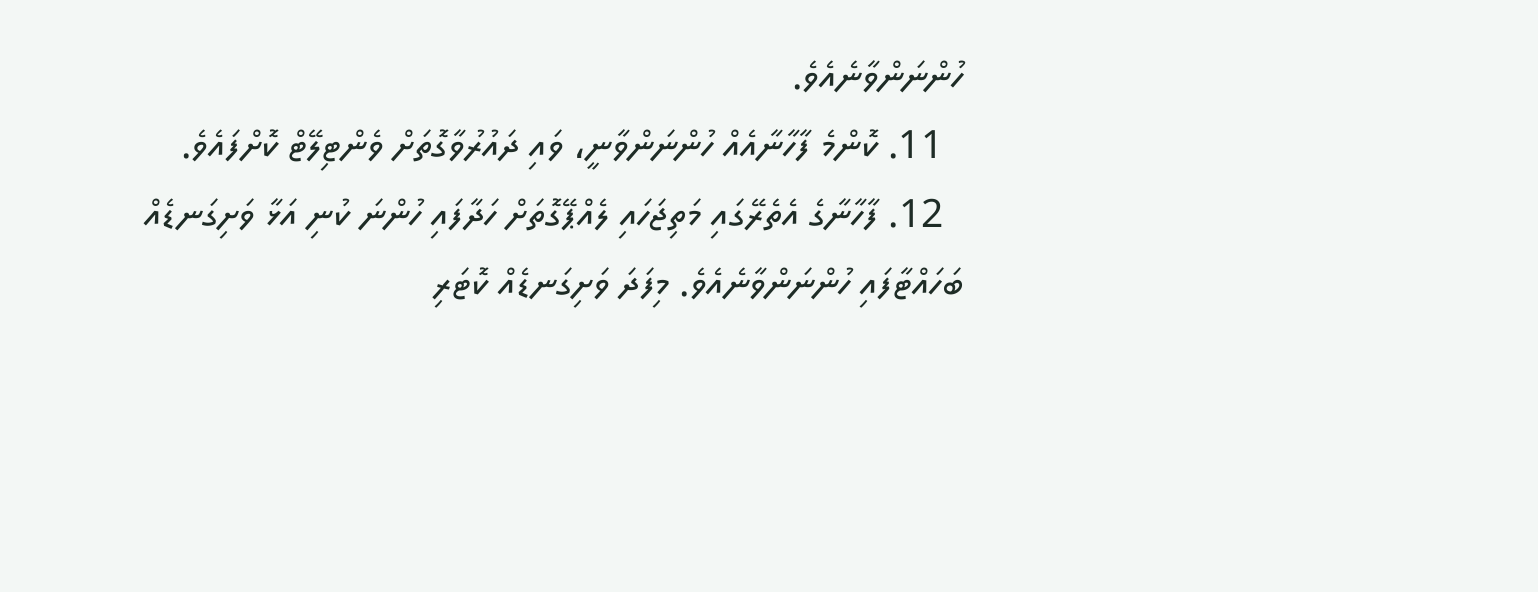ހުންނަންވާނެއެވެ.
  11. ކޮންމެ ފާހާނާއެއް ހުންނަންވާނީ، ވައި ދައުރުވާގޮތަށް ވެންޓިލޭޓް ކޮށްފައެވެ.
  12. ފާހާނާގެ އެތެރޭގައި މަތިޖަހައި ލެއްޕޭގޮތަށް ހަދާފައި ހުންނަ ކުނި އަޅާ ވަށިގަނޑެއް ބަހައްޓާފައި ހުންނަންވާނެއެވެ. މިފަދަ ވަށިގަނޑެއް ކޮޓަރި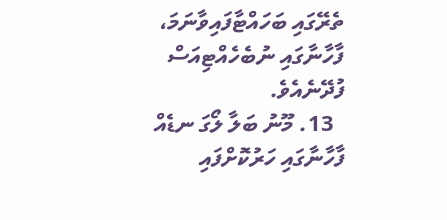ތެރޭގައި ބަހައްޓާފައިވާނަމަ، ފާހާނާގައި ނުބެހެއްޓިއަސް ފުދޭނެއެވެ.
  13. މޫނު ބަލާ ލޯގަ ނޑެއް ފާހާނާގައި ހަރުކޮށްފައި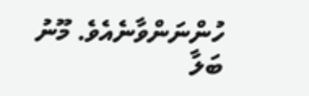ހުންނަންވާނެއެވެ. މޫނު ބަލާ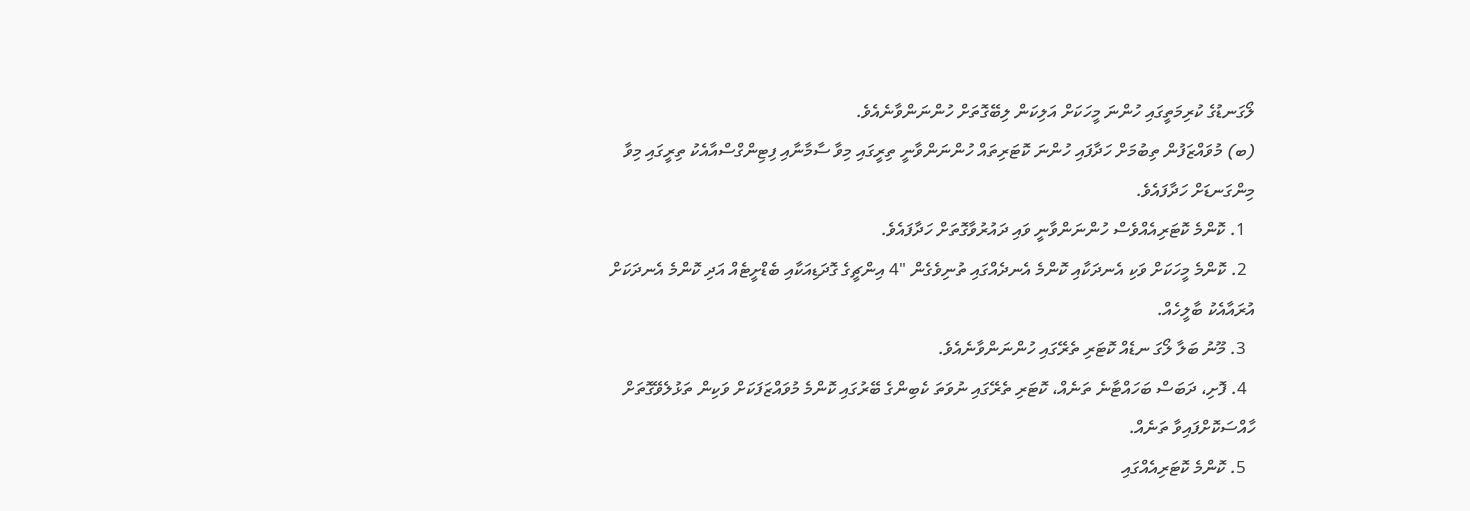ލޯގަނޑުގެ ކުރިމަތީގައި ހުންނަ މީހަކަށް އަލިކަން ލިބޭގޮތަށް ހުންނަންވާނެއެވެ.
(ބ) މުވައްޒަފުން ތިބުމަށް ހަދާފައި ހުންނަ ކޮޓަރިތައް ހުންނަންވާނީ ތިރީގައި މިވާ ސާމާނާއި ފިޓިންގްސްއާއެކު ތިރީގައި މިވާ މިންގަނޑަށް ހަދާފައެވެ.
  1. ކޮންމެ ކޮޓަރިއެއްވެސް ހުންނަންވާނީ ވައި ދައުރުވާގޮތަށް ހަދާފައެވެ.
  2. ކޮންމެ މީހަކަށް ވަކި އެނދަކާއި ކޮންމެ އެނދެއްގައި ތުނިވެގެން "4 އިންޗީގެ ގޮދަޑިއަކާއި ބެޑްށީޓެއް އަދި ކޮންމެ އެނދަކަށް އުރައާއެކު ބާލީހެއް.
  3. މޫނު ބަލާ ލޯގަ ނޑެއް ކޮޓަރި ތެރޭގައި ހުންނަންވާނެއެވެ.
  4. ފޮށި، ދަބަސް ބަހައްޓާނެ ތަނެއް، ކޮޓަރި ތެރޭގައި ނުވަތަ ކެބިންގެ ބޭރުގައި ކޮންމެ މުވައްޒަފަކަށް ވަކިން ތަޅުލެވޭގޮތަށް ހާއްސަކޮށްފައިވާ ތަނެއް.
  5. ކޮންމެ ކޮޓަރިއެއްގައި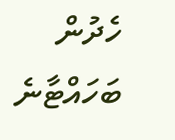ހެދުން ބަހައްޓާނެ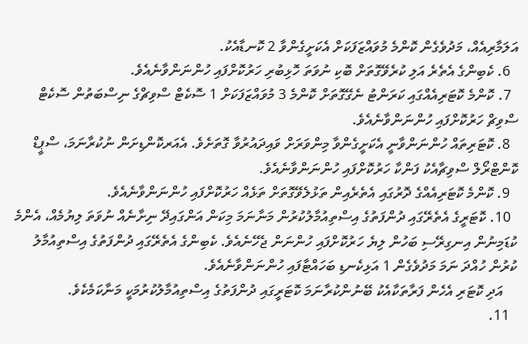އަލަމާރިއެއް، މަދުވެގެން ކޮންމެ މުވައްޒަފަކަށް އެކަށީގެންވާ 2 ކޮނޑާއެކު.
  6. ކެބިންގެ އެތެރެ އަލި ކުރެވޭގޮތަށް ބޮކި ނުވަތަ ހޮޅިބުރި ހަރުކޮށްފައި ހުންނަންވާނެއެވެ.
  7. ކޮންމެ ކޮޓަރިއެއްގައި ކަރަންޓު ނެގޭގޮތަށް ކޮންމެ 3 މުވައްޒަފަކަށް 1 ސޮކެޓް ސްވިޗްގެ ނިސްބަތުން ސޮކެޓް ސްވިޗް ހަރުކޮށްފައި ހުންނަންވާނެއެވެ.
  8. ކޮޓަރިތައް ހުންނަންވާނީ އެކަށީގެންވާ މިންވަރަށް ވައިދައުރުވާ ގޮތަށެވެ. އެއަރކޮންޑިށަން ނުކުރާނަމަ، ސްޕީޑް ކޮންޓްރޯލް ސްވިޗާއެކު ފަންކާ ހަރުކޮށްފައި ހުންނަންވާނެއެވެ.
  9. ކޮންމެ ކޮޓަރިއެއްގެ ދޮރުގައި އެތެރެއިން ތަޅުލެވޭގޮތަށް ތަޅެއް ހަރުކޮށްފައި ހުންނަންވާނެއެވެ.
  10. ކޮޓަރީގެ އެތެރޭގައި ދުންފަތުގެ އިސްތިއުމާލުކުރުން މަނާނަމަ މިކަން އަންގައިދޭ ނިށާނެއް ނުވަތަ ލިޔުމެއް، އެންމެ ކުޑަމިނުން އިނގިރޭސި ބަހުން ލިޔެ ހަރުކޮށްފައި ހުންނަން ޖެހޭނެއެވެ. ކެބިންގެ އެތެރޭގައި ދުންފަތުގެ އިސްތިއުމާލު ކުރުން ހުއްދަ ނަމަ މަދުވެގެން 1 އަޅިކެނޑި ބަހައްޓާފައި ހުންނަންވާނެއެވެ.
    އަދި ކޮޓަރި އެހެން ފަރާތަކާއެކު ބޭނުންކުރާނަމަ ކޮޓަރީގައި ދުންފަތުގެ އިސްތިއުމާލުކުރުމަކީ މަނާކަމެކެވެ.
  11.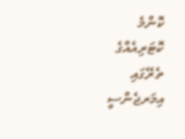ކޮންމެ ކޮޓަރިއެއްގެ ތެރޭގައި އިމަރޖެންސީ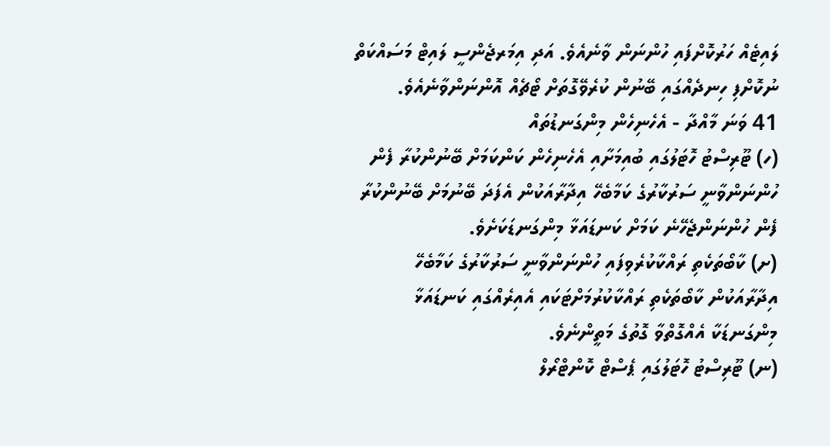ލައިޓެއް ހަރުކޮށްފައި ހުންނަން ވާނެއެވެ. އަދި އިމަރޖެންސީ ލައިޓް މަސައްކަތް ނުކޮށްފި ހިނދެއްގައި ބޭނުން ކުރެވޭގޮތަށް ޓޯޗެއް އޮންނަންވާނެއެވެ.
41 ވަނަ މާއްދާ - އެހެނިހެން މިންގަނޑުތައް
(ހ) ޓޫރިސްޓު ހޮޓަލުގައި ބުއިމަށާއި އެހެނިހެން ކަންކަމަށް ބޭނުންކުރާ ފެން ހުންނަންވާނީ ސަރުކާރުގެ ކަމާބެހޭ އިދާރާއަކުން އެފަދަ ބޭނުމަށް ބޭނުންކުރާ ފެން ހުންނަންޖެހޭނެ ކަމަށް ކަނޑައަޅާ މިންގަނޑަކަށެވެ.
(ށ) ކާބޯތަކެތި ރައްކާކުރެވިފައި ހުންނަންވާނީ ސަރުކާރުގެ ކަމާބެހޭ އިދާރާއަކުން ކާބޯތަކެތި ރައްކާކުރުމަށްޓަކައި އެއިރެއްގައި ކަނޑައަޅާ މިންގަނޑަކާ އެއްގޮތްވާ ގޮތުގެ މަތީންނެވެ.
(ނ) ޓޫރިސްޓު ހޮޓަލުގައި ޕެސްޓް ކޮންޓްރޯލް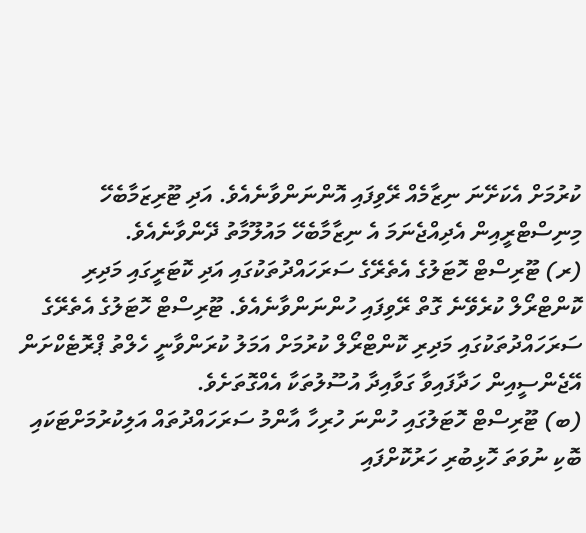ކުރުމަށް އެކަށޭނަ ނިޒާމެއް ރޭވިފައި އޮންނަންވާނެއެވެ. އަދި ޓޫރިޒަމާބެހޭ މިނިސްޓްރީއިން އެދިއްޖެނަމަ އެ ނިޒާމާބެހޭ މައުލޫމާތު ދޭންވާނެއެވެ.
(ރ) ޓޫރިސްޓް ހޮޓަލުގެ އެތެރޭގެ ސަރަހައްދުތަކުގައި އަދި ކޮޓަރީގައި މަދިރި ކޮންޓްރޯލް ކުރެވޭނެ ގޮތް ރޭވިފައި ހުންނަންވާނެއެވެ. ޓޫރިސްޓް ހޮޓަލުގެ އެތެރޭގެ ސަރަހައްދުތަކުގައި މަދިރި ކޮންޓްރޯލް ކުރުމަށް އަމަލު ކުރަންވާނީ ހެލްތު ޕްރޮޓެކްށަން އޭޖެންސީއިން ހަދާފައިވާ ގަވާއިދާ އުސޫލުތަކާ އެއްގޮތަށެވެ.
(ބ) ޓޫރިސްޓް ހޮޓަލުގައި ހުންނަ ހުރިހާ އާންމު ސަރަހައްދުތައް އަލިކުރުމަށްޓަކައި ބޮކި ނުވަތަ ހޮޅިބުރި ހަރުކޮށްފައި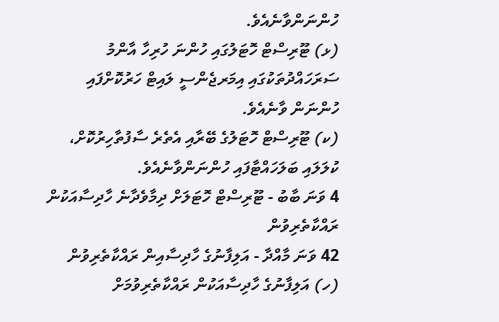ހުންނަންވާނެއެވެ.
(ޅ) ޓޫރިސްޓް ހޮޓަލުގައި ހުންނަ ހުރިހާ އާންމު ސަރަހައްދުތަކުގައި އިމަރޖެންސީ ލައިޓް ހަރުކޮށްފައި ހުންނަން ވާނެއެވެ.
(ކ) ޓޫރިސްޓް ހޮޓަލުގެ ބޭރާއި އެތެރެ ސާފުތާހިރުކޮށް، ކުލަލައި ބަލަހައްޓާފައި ހުންނަންވާނެއެވެ.
4 ވަނަ ބާބު - ޓޫރިސްޓް ހޮޓަލަށް ދިމާވެދާނެ ހާދިސާއަކުން ރައްކާތެރިވުން
42 ވަނަ މާއްދާ - އަލިފާނުގެ ހާދިސާއިން ރައްކާތެރިވުން
(ހ) އަލިފާނުގެ ހާދިސާއަކުން ރައްކާތެރިވުމަށް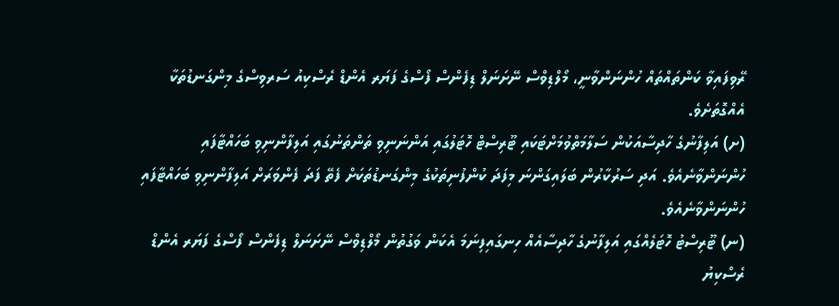ރޭވިފައިވާ ކަންތައްތައް ހުންނަންވާނީ، މޯލްޑިވްސް ނޭށަނަލް ޑިފެންސް ފޯސްގެ ފަޔަރ އެންޑް ރެސްކިއު ސަރވިސްގެ މިންގަނޑުތަކާ އެއްގޮތަށެވެ.
(ށ) އަލިފާނުގެ ހާދިސާއަކުން ސަލާމަތްވުމަށްޓަކައި ޓޫރިސްޓް ހޮޓަލުގައި އަންނަނިވި ތަންތަނުގައި އަލިފާންނިވި ބަހައްޓާފައި ހުންނަންވާނެއެވެ. އަދި ސަރުކާރުން ބަލައިގަންނަ މިފަދަ ކުންފުނިތަކުގެ މިންގަނޑުތަކަށް ފެތޭ ފަދަ ފެންވަރަށް އަލިފާންނިވި ބަހައްޓާފައި ހުންނަންވާނެއެވެ.
(ނ) ޓޫރިސްޓު ހޮޓަލެއްގައި އަލިފާނުގެ ހާދިސާއެއް ހިނގައިފިނަމަ އެކަން ވަގުތުން މޯލްޑިވްސް ނޭށަނަލް ޑިފެންސް ފޯސްގެ ފަޔަރ އެންޑް ރެސްކިޔު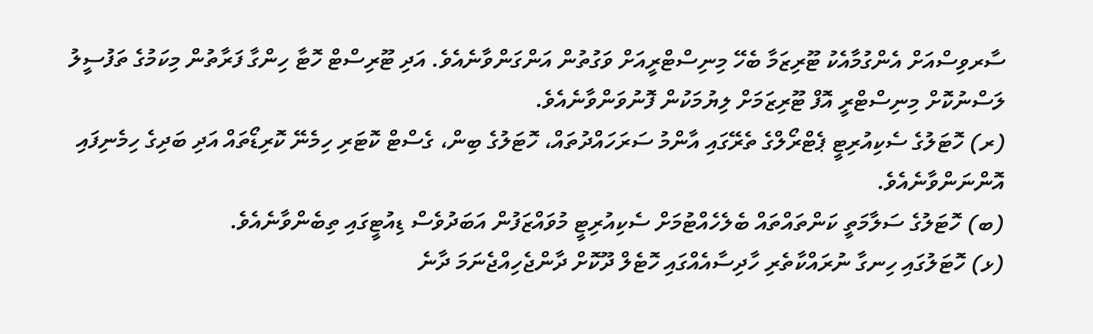ސާރވިސްއަށް އެންގުމާއެކު ޓޫރިޒަމާ ބެހޭ މިނިސްޓްރީއަށް ވަގުތުން އަންގަންވާނެއެވެ. އަދި ޓޫރިސްޓް ހޮޓާ ހިންގާ ފަރާތުން މިކަމުގެ ތަފުސީލު ލަސްނުކޮށް މިނިސްޓްރީ އޮފް ޓޫރިޒަމަށް ލިޔުމަކުން ފޮނުވަންވާނެއެވެ.
(ރ) ހޮޓަލުގެ ސެކިއުރިޓީ ޕެޓްރޯލްގެ ތެރޭގައި އާންމު ސަރަހައްދުތައް، ހޮޓަލުގެ ބިން، ގެސްޓް ކޮޓަރި ހިމެނޭ ކޮރިޑޯތައް އަދި ބަދިގެ ހިމެނިފައި އޮންނަންވާނެއެވެ.
(ބ) ހޮޓަލުގެ ސަލާމަތީ ކަންތައްތައް ބެލެހެއްޓުމަށް ސެކިއުރިޓީ މުވައްޒަފުން އަބަދުވެސް ޑިއުޓީގައި ތިބެންވާނެއެވެ.
(ޅ) ހޮޓަލުގައި ހިނގާ ނުރައްކާތެރި ހާދިސާއެއްގައި ހޮޓެލް ދޫކޮށް ދާންޖެހިއްޖެނަމަ ދާނެ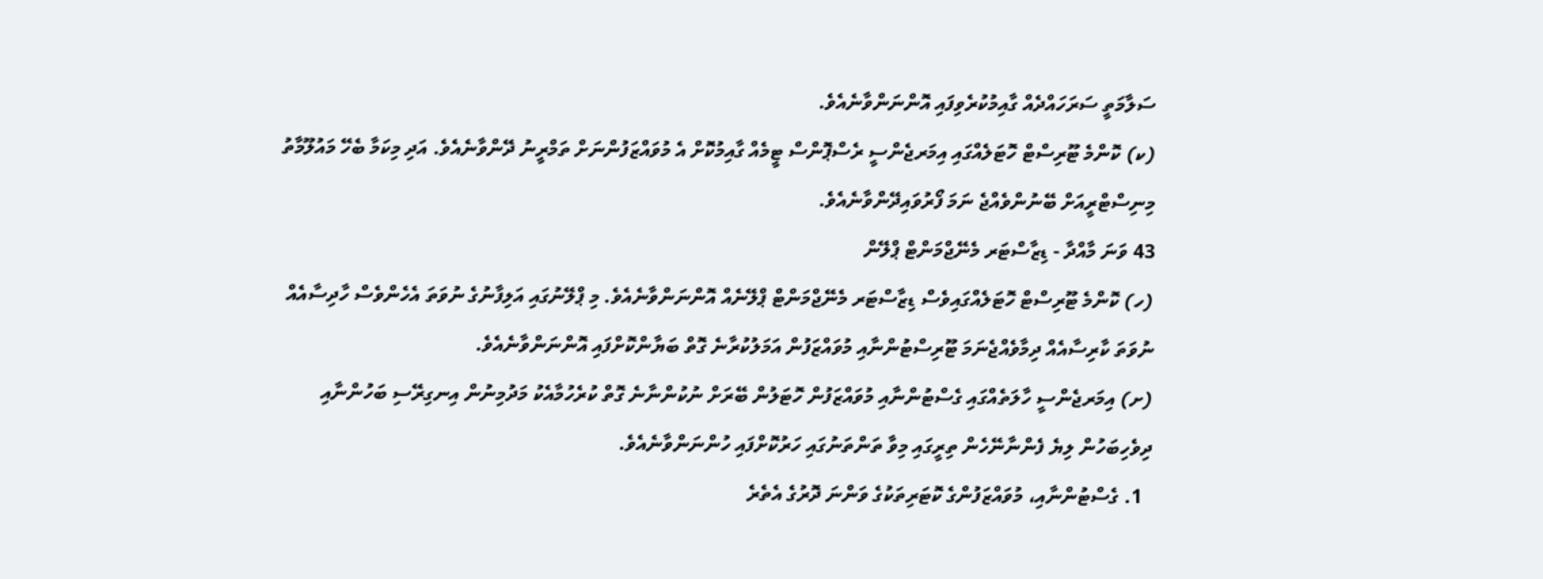ސަލާމަތީ ސަރަހައްދެއް ގާއިމުކުރެވިފައި އޮންނަންވާނެއެވެ.
(ކ) ކޮންމެ ޓޫރިސްޓް ހޮޓަލެއްގައި އިމަރޖެންސީ ރެސްޕޮންސް ޓީމެއް ގާއިމުކޮށް އެ މުވައްޒަފުންނަށް ތަމްރީނު ދޭންވާނެއެވެ. އަދި މިކަމާ ބެހޭ މައުލޫމާތު މިނިސްޓްރީއަށް ބޭނުންވެއްޖެ ނަމަ ފޯރުވައިދޭންވާނެއެވެ.
43 ވަނަ މާއްދާ - ޑިޒާސްޓަރ މެނޭޖްމަންޓް ޕްލޭން
(ހ) ކޮންމެ ޓޫރިސްޓް ހޮޓަލެއްގައިވެސް ޑިޒާސްޓަރ މެނޭޖްމަންޓް ޕްލޭނެއް އޮންނަންވާނެއެވެ. މި ޕްލޭނުގައި އަލިފާނުގެ ނުވަތަ އެހެންވެސް ހާދިސާއެއް ނުވަތަ ކާރިސާއެއް ދިމާވެއްޖެނަމަ ޓޫރިސްޓުންނާއި މުވައްޒަފުން އަމަލުކުރާނެ ގޮތް ބަޔާންކޮށްފައި އޮންނަންވާނެއެވެ.
(ށ) އިމަރޖެންސީ ހާލަތެއްގައި ގެސްޓުންނާއި މުވައްޒަފުން ހޮޓަލުން ބޭރަށް ނުކުންނާނެ ގޮތް ކުރެހުމާއެކު މަދުމިނުން އިނގިރޭސި ބަހުންނާއި ދިވެހިބަހުން ލިޔެ ފެންނާނޭހެން ތިރީގައި މިވާ ތަންތަނުގައި ހަރުކޮށްފައި ހުންނަންވާނެއެވެ.
  1. ގެސްޓުންނާއި، މުވައްޒަފުންގެ ކޮޓަރިތަކުގެ ވަންނަ ދޮރުގެ އެތެރެ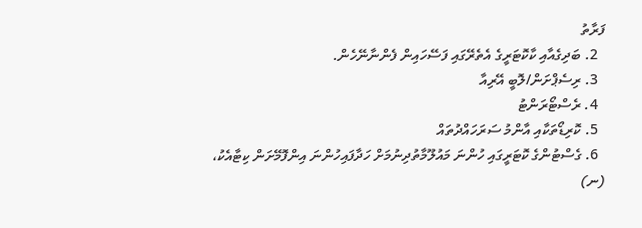ފަރާތު
  2. ބަދިގެއާއި ކާކޮޓަރީގެ އެތެރޭގައި ފަސޭހައިން ފެންނާނޭހެން.
  3. ރިސެޕްށަން/ލޮބީ އޭރިއާ
  4. ރެސްޓޯރަންޓު
  5. ކޮރިޑޯތަކާއި އާންމު ސަރަހައްދުތައް
  6. ގެސްޓުންގެ ކޮޓަރީގައި ހުންނަ މައުލޫމާތުދިނުމަށް ހަދާފައިހުންނަ އިންފޮމޭށަން ކިޓާއެކު،
(ނ)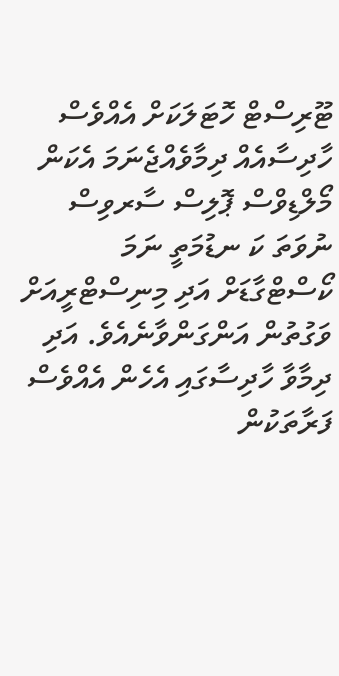ޓޫރިސްޓް ހޮޓަލަކަށް އެއްވެސް ހާދިސާއެއް ދިމާވެއްޖެނަމަ އެކަން މޯލްޑިވްސް ޕޮލިސް ސާރވިސް ނުވަތަ ކަ ނޑުމަތީ ނަމަ ކޯސްޓްގާޑަށް އަދި މިނިސްޓްރީއަށް ވަގުތުން އަންގަންވާނެއެވެ. އަދި ދިމާވާ ހާދިސާގައި އެހެން އެއްވެސް ފަރާތަކުން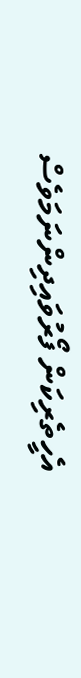އެހީތެރިކަން ފޯރުވައިދިންނަމަވެސް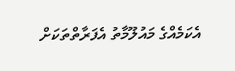އެކަމެއްގެ މައުލޫމާތު އެފަރާތްތަކަށް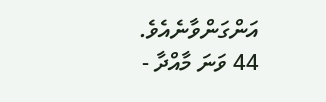އަންގަންވާނެއެވެ.
44 ވަނަ މާއްދާ -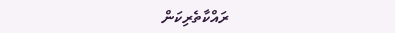ރައްކާތެރިކަން